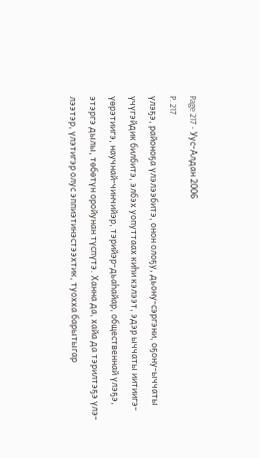Page 217 - Уус-Алдан 2006
P. 217
үлэҕэ, районоҕа үлэлээбитэ, онон олоҕу, дьону-сэргэни, оҕону-ыччаты
үчүгэйдик билбитэ, элбэх уопуттаах киһи кэлээт, эдэр ыччаты иитиигэ-
үөрэтиигэ, научнай-чинчийэр, тэрийэр-дьаһайар, общественнай үлэҕэ,
этэргэ дылы, төбөтүн оройунан түспүтэ. Ханна да, хайа да тэрилтэҕэ үлэ-
лээтэр, үлэтигэр олус эппиэтинэстээхтик, туохха барытыгар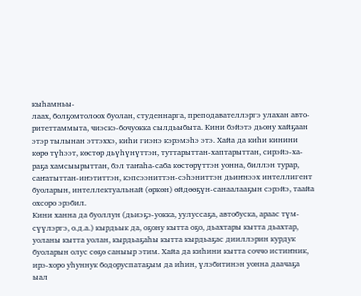кыһамньы-
лаах, болҕомтолоох буолан, студеннарга, преподавателлэргэ улахан авто-
ритеттаммыта, чиэскэ-бочуокка сылдьыбыта. Кини бэйэтэ дьону хайҕаан
этэр тылынан эттэххэ, киһи гиэнэ кэрэмэһэ этэ. Хайа да киһи кинини
көрө түһээт, көстөр дьүһүнүттэн, туттарыттан-хаптарыттан, сирэйэ-ха-
раҕа хамсыырыттан, бэл таҥаһа-саба көстөрүттэн уонна, биллэн турар,
саҥатыттан-иҥэтиттэн, кэпсээниттэн-сэһэниттэн дьиҥнээх интеллигент
буоларын, интеллектуальнай (өркөн) өйдөөҕүн-санаалааҕын сэрэйэ, таайа
охсоро эрэбил.
Кини ханна да буоллун (дьиэҕэ-уокка, уулуссаҕа, автобуска, араас түм-
сүүлэргэ, о.д.а.) кырдьык да, оҕону кытта оҕо, дьахтары кытта дьахтар,
уоланы кытта уолан, кырдьаҕаһы кытта кырдьаҕас дииллэрин курдук
буоларын олус сөҕө саныыр этим. Хайа да киһини кытта соччо истиҥник,
ирэ-хоро уһуннук бодоруспатаҕым да иһин, үлэбитинэн уонна даачаҕа
ыал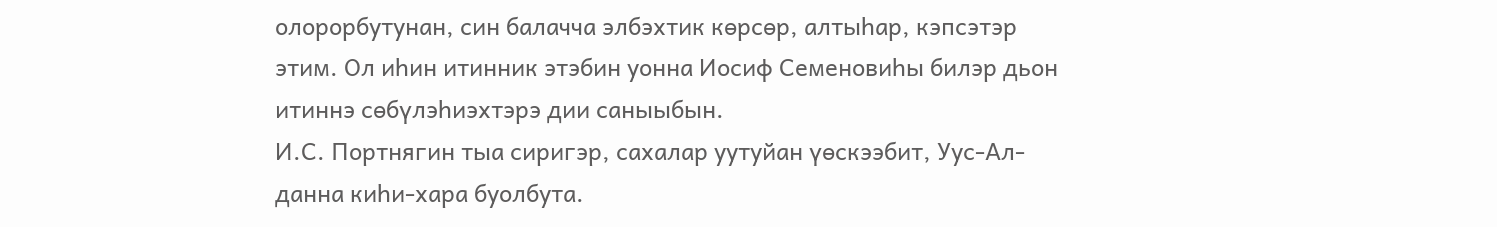олорорбутунан, син балачча элбэхтик көрсөр, алтыһар, кэпсэтэр
этим. Ол иһин итинник этэбин уонна Иосиф Семеновиһы билэр дьон
итиннэ сөбүлэһиэхтэрэ дии саныыбын.
И.С. Портнягин тыа сиригэр, сахалар уутуйан үөскээбит, Уус-Ал-
данна киһи-хара буолбута.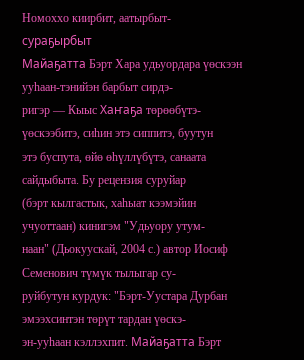Номоххо киирбит, аатырбыт-сураҕырбыт
Майаҕатта Бэрт Хара удьуордара үөскээн ууһаан-тэнийэн барбыт сирдэ-
ригэр — Кыыс Хаҥаҕа төрөөбүтэ-үөскээбитэ, сиһин этэ сиппитэ, буутун
этэ буспута, өйө өһүллүбүтэ, санаата сайдыбыта. Бу рецензия суруйар
(бэрт кылгастык, хаһыат кээмэйин учуоттаан) кинигэм "Удьуору утум-
наан" (Дьокуускай, 2004 с.) автор Иосиф Семенович түмүк тылыгар су-
руйбутун курдук: "Бэрт-Уустара Дурбан эмээхсинтэн төрүт тардан үөскэ-
эн-ууһаан кэллэхпит. Майаҕатта Бэрт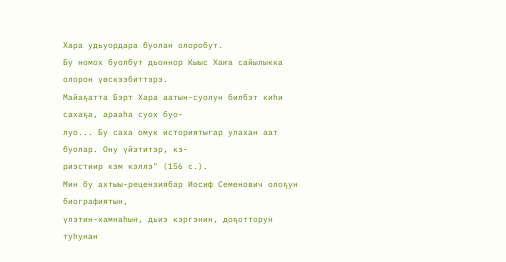Хара удьуордара буолан олоробут.
Бу номох буолбут дьоннор Кыыс Хаҥа сайылыкка олорон үөскээбиттэрэ.
Майаҕатта Бэрт Хара аатын-суолун билбэт киһи сахаҕа, арааһа суох буо-
луо... Бу саха омук историятыгар улахан аат буолар. Ону үйэтитэр, кэ-
риэстиир кэм кэллэ" (156 с.).
Мин бу ахтыы-рецензиябар Иосиф Семенович олоҕун биографиятын,
үлэтин-хамнаһын, дьиэ кэргэнин, доҕотторун туһунан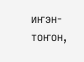иҥэн-тоҥон,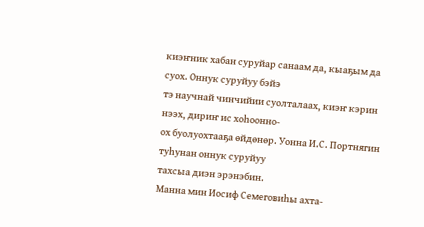киэҥник хабан суруйар санаам да, кыаҕым да суох. Оннук суруйуу бэйэ
тэ научнай чинчийии суолталаах, киэҥ кэрин нээх, дириҥ ис хоһоонно-
ох буолуохтааҕа өйдөнөр. Уонна И.С. Портнягин туһунан оннук суруйуу
тахсыа диэн эрэнэбин.
Манна мин Иосиф Семеговиһы ахта-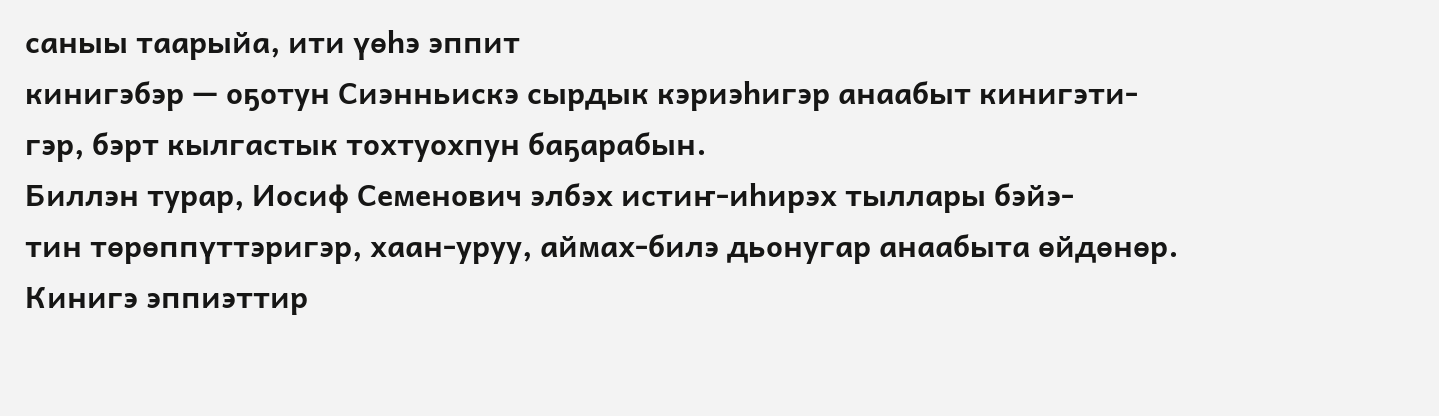саныы таарыйа, ити үөһэ эппит
кинигэбэр — оҕотун Сиэнньискэ сырдык кэриэһигэр анаабыт кинигэти-
гэр, бэрт кылгастык тохтуохпун баҕарабын.
Биллэн турар, Иосиф Семенович элбэх истиҥ-иһирэх тыллары бэйэ-
тин төрөппүттэригэр, хаан-уруу, аймах-билэ дьонугар анаабыта өйдөнөр.
Кинигэ эппиэттир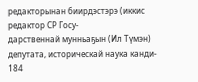редакторынан биирдэстэрэ (иккис редактор СР Госу-
дарственнай мунньаҕын (Ил Түмэн) депутата, историческай наука канди-
184